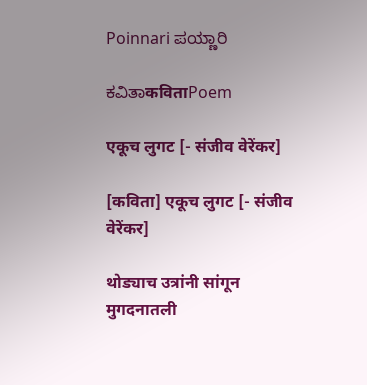Poinnari ಪಯ್ಣಾರಿ

ಕವಿತಾकविताPoem

एकूच लुगट [- संजीव वेरेंकर]

[कविता] एकूच लुगट [- संजीव वेरेंकर]

थोड्याच उत्रांनी सांगून मुगदनातली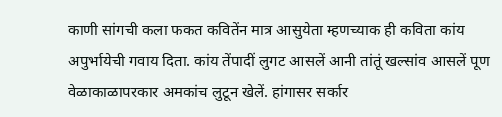काणी सांगची कला फकत कवितेंन मात्र आसुयेता म्हणच्याक ही कविता कांय अपुर्भायेची गवाय दिता. कांय तेंपादीं लुगट आसलें आनी तांतूं खल्सांव आसलें पूण वेळाकाळापरकार अमकांच लुटून खेलें. हांगासर सर्कार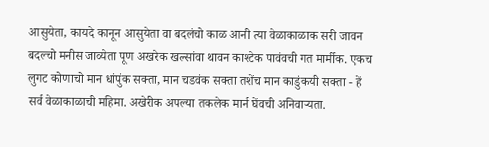आसुयेता, कायदे कानून आसुयेता वा बदलंचो काळ आनी त्या वेळाकाळाक सरी जावन बदल्चो मनीस जाव्येता पूण अखरेक खल्सांवा थावन काश्टेक पावंवची गत मार्मीक. एक‌च लुगट कोणाचो मान धांपुंक सक्ता, मान चडवंक सक्ता तशेंच मान काडुंक‌यी सक्ता - हें सर्व वेळाकाळाची महिमा. अखेरीक अपल्या तकलेक मार्न घेंवची अनिवाऱ्यता.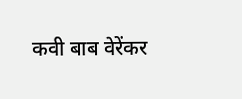कवी बाब वेरेंकर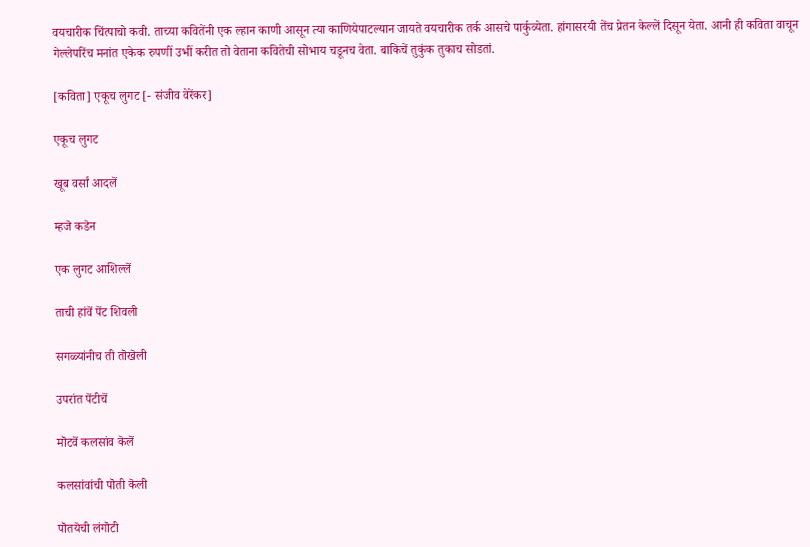वयचारीक चिंत्पाचो कवी. ताच्या कवितेंनी एक ल्हान काणी आसून त्या काणियेपाटल्यान जायते वयचारीक तर्क आसचे पार्कुव्येता. हांगासर‌यी तेंच प्रेतन केल्लें दिसून येता. आनी ही कविता वाचून गेल्लेपरिंच मनांत एकेक रुपणीं उभीं करीत तो वेताना कवितेची सोभाय चडून‌च वेता. बाकिचें तुकुंक तुकाच सोडतां.

[कविता] एकूच लुगट [- संजीव वेरेंकर]

एकूच लुगट

खूब वर्सां आदलॆं

म्हजॆ कडॆन

एक लुगट आशिल्लॆं

ताची हांवॆं पॆंट शिवली

सगळ्यांनीच ती तॊखॆली

उपरांत पॆंटीचॆं

मॊटवॆं कलसांव कॆलॆं

कलसांवांची पॊती कॆली

पॊतयॆची लंगॊटी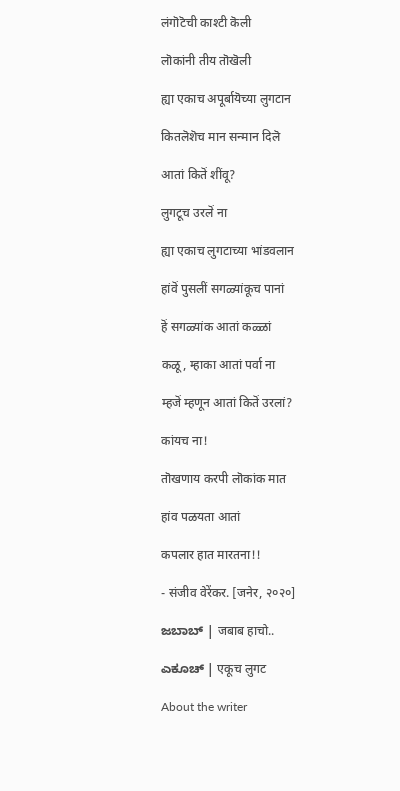लंगॊटॆची काश्टी कॆली

लॊकांनी तीय तॊखॆली

ह्या एकाच अपूर्बायॆच्या लुगटान

कितलॆशॆच मान सन्मान दिलॆ

आतां कितॆं शींवू?

लुगटूच उरलॆं ना

ह्या एकाच लुगटाच्या भांडवलान

हांवॆं पुसलीं सगळ्यांकूच पानां

हॆं सगळ्यांक आतां कळ्ळां

कळू, म्हाका आतां पर्वा ना

म्हजॆं म्हणून आतां कितॆं उरलां?

कांयच ना!

तॊखणाय करपी लॊकांक मात

हांव पळयता आतां

कपलार हात मारतना!!

- संजीव वेरेंकर. [जनेर, २०२०]

ಜಬಾಬ್ | जबाब हाचो..

ಎಕೂಚ್ | एकूच लुगट

About the writer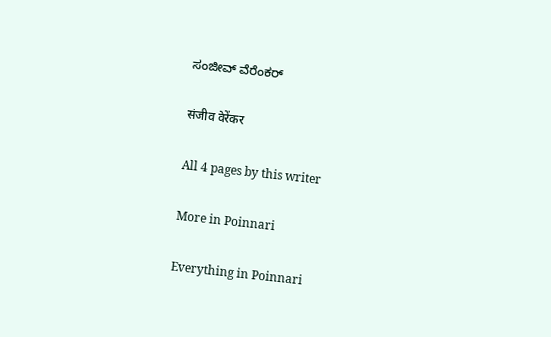ಸಂಜೀವ್ ವೆರೆಂಕರ್

संजीव वेरेंकर

All 4 pages by this writer

More in Poinnari

Everything in Poinnari